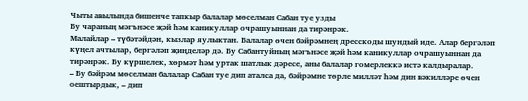Чыты авылында бишенче тапкыр балалар мөселман Сабан туе узды
Бу чараның мәгънәсе җәй һәм каникуллар очрашуыннан да тирәнрәк.
Малайлар – түбәтәйдән, кызлар яулыктан. Балалар өчен бәйрәмнең дресскоды шундый иде. Алар бергәләп күңел ачтылар, бергәләп җиңделәр дә. Бу Сабантуйның мәгънәсе җәй һәм каникуллар очрашуыннан да тирәнрәк. Бу күршелек, хөрмәт һәм уртак шатлык дәресе, аны балалар гомерлеккә истә калдыралар.
– Бу бәйрәм мөселман балалар Сабан туе дип аталса да, бәйрәмне төрле милләт һәм дин вәкилләре өчен оештырдык, – дип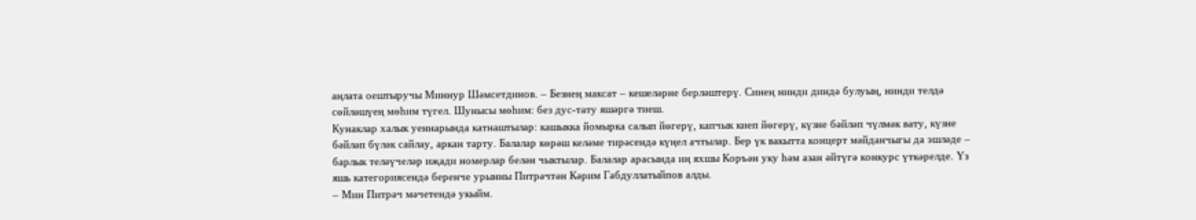аңлата оештыручы Миннур Шәмсетдинов. – Безнең максат – кешеләрне берләштерү. Синең нинди диндә булуың, нинди телдә сөйләшүең мөһим түгел. Шунысы мөһим: без дус-тату яшәргә тиеш.
Кунаклар халык уеннарында катнаштылар: кашыкка йомырка салып йөгерү, капчык киеп йөгерү, күзне бәйләп чүлмәк вату, күзне бәйләп бүләк сайлау, аркан тарту. Балалар көрәш келәме тирәсендә күңел ачтылар. Бер үк вакытта концерт мәйданчыгы да эшләде – барлык теләүчеләр иҗади номерлар белән чыктылар. Балалар арасында иң яхшы Коръән уку һәм азан әйтүгә конкурс үткәрелде. Үз яшь категориясендә беренче урынны Питрәчтән Кәрим Габдуллатыйпов алды.
– Мин Питрәч мәчетендә укыйм.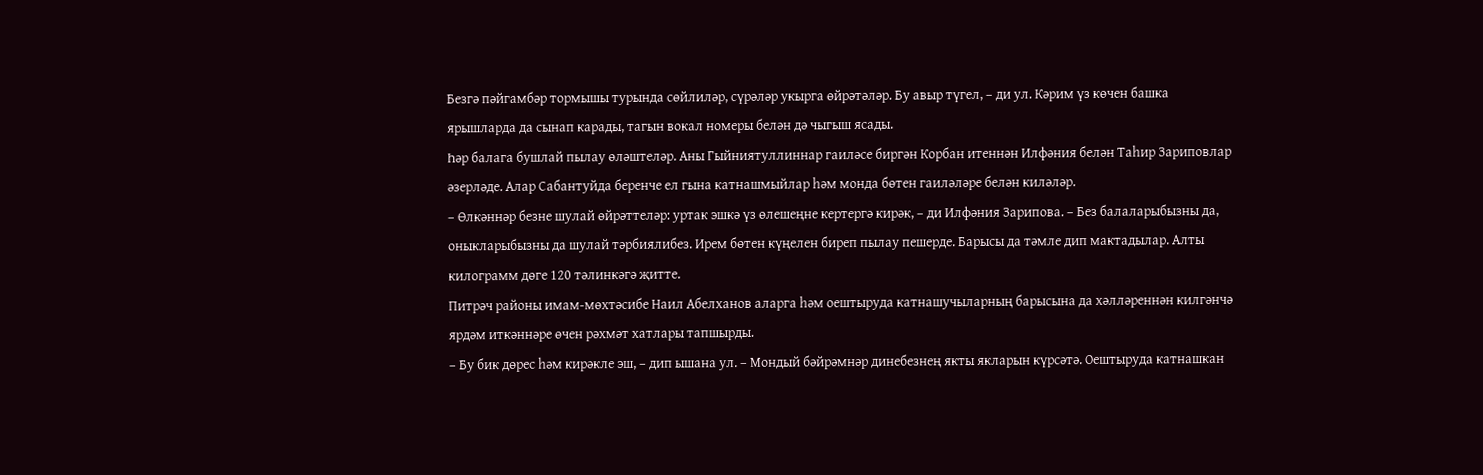Безгә пәйгамбәр тормышы турында сөйлиләр, сүрәләр укырга өйрәтәләр. Бу авыр түгел, – ди ул. Кәрим үз көчен башка ярышларда да сынап карады, тагын вокал номеры белән дә чыгыш ясады.
Һәр балага бушлай пылау өләштеләр. Аны Гыйниятуллиннар гаиләсе биргән Корбан итеннән Илфәния белән Таһир Зариповлар әзерләде. Алар Сабантуйда беренче ел гына катнашмыйлар һәм монда бөтен гаиләләре белән киләләр.
– Өлкәннәр безне шулай өйрәттеләр: уртак эшкә үз өлешеңне кертергә кирәк, – ди Илфәния Зарипова. – Без балаларыбызны да, оныкларыбызны да шулай тәрбиялибез. Ирем бөтен күңелен биреп пылау пешерде. Барысы да тәмле дип мактадылар. Алты килограмм дөге 120 тәлинкәгә җитте.
Питрәч районы имам-мөхтәсибе Наил Абелханов аларга һәм оештыруда катнашучыларның барысына да хәлләреннән килгәнчә ярдәм иткәннәре өчен рәхмәт хатлары тапшырды.
– Бу бик дөрес һәм кирәкле эш, – дип ышана ул. – Мондый бәйрәмнәр динебезнең якты якларын күрсәтә. Оештыруда катнашкан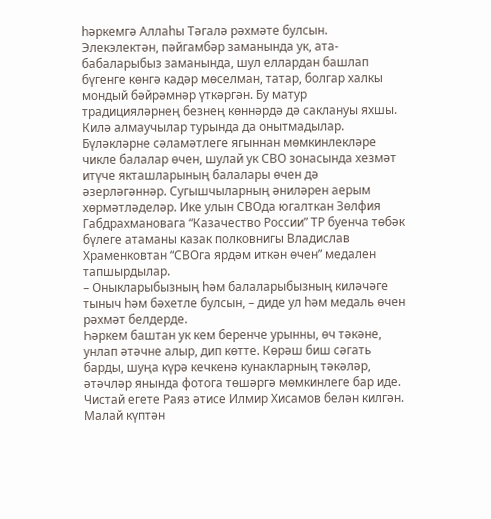һәркемгә Аллаһы Тәгалә рәхмәте булсын. Элекэлектән, пәйгамбәр заманында ук, ата-бабаларыбыз заманында, шул еллардан башлап бүгенге көнгә кадәр мөселман, татар, болгар халкы мондый бәйрәмнәр үткәргән. Бу матур традицияләрнең безнең көннәрдә дә саклануы яхшы.
Килә алмаучылар турында да онытмадылар. Бүләкләрне сәламәтлеге ягыннан мөмкинлекләре чикле балалар өчен, шулай ук СВО зонасында хезмәт итүче якташларының балалары өчен дә әзерләгәннәр. Сугышчыларның әниләрен аерым хөрмәтләделәр. Ике улын СВОда югалткан Зөлфия Габдрахмановага “Казачество России” ТР буенча төбәк бүлеге атаманы казак полковнигы Владислав Храменковтан “СВОга ярдәм иткән өчен” медален тапшырдылар.
– Оныкларыбызның һәм балаларыбызның киләчәге тыныч һәм бәхетле булсын, – диде ул һәм медаль өчен рәхмәт белдерде.
Һәркем баштан ук кем беренче урынны, өч тәкәне, унлап әтәчне алыр, дип көтте. Көрәш биш сәгать барды, шуңа күрә кечкенә кунакларның тәкәләр, әтәчләр янында фотога төшәргә мөмкинлеге бар иде. Чистай егете Раяз әтисе Илмир Хисамов белән килгән. Малай күптән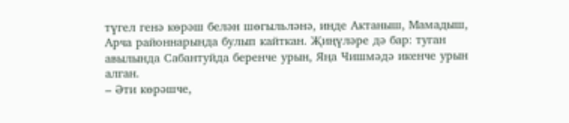түгел генә көрәш белән шөгыльләнә, инде Актаныш, Мамадыш, Арча районнарында булып кайткан. Җиңүләре дә бар: туган авылында Сабантуйда беренче урын, Яңа Чишмәдә икенче урын алган.
– Әти көрәшче,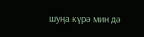шуңа күрә мин дә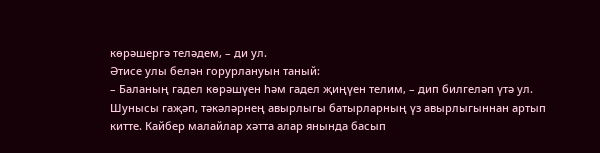көрәшергә теләдем, – ди ул.
Әтисе улы белән горурлануын таный:
– Баланың гадел көрәшүен һәм гадел җиңүен телим, – дип билгеләп үтә ул.
Шунысы гаҗәп, тәкәләрнең авырлыгы батырларның үз авырлыгыннан артып китте. Кайбер малайлар хәтта алар янында басып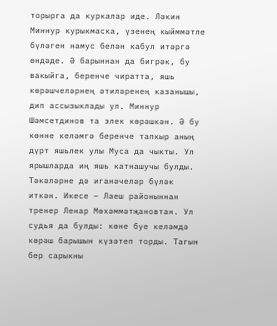торырга да куркалар иде. Ләкин Миннур курыкмаска, үзенең кыйммәтле бүләген намус белән кабул итәргә өндәде. Ә барыннан да бигрәк, бу вакыйга, беренче чиратта, яшь көрәшчеләрнең әтиләренең казанышы, дип ассызыклады ул. Миннур Шәмсетдинов та элек көрәшкән. Ә бу көнне келәмгә беренче тапкыр аның дүрт яшьлек улы Муса да чыкты. Ул ярышларда иң яшь катнашучы булды.
Тәкәләрне дә иганәчеләр бүләк иткән. Икесе – Лаеш районыннан тренер Ленар Мөхәммәтҗановтан. Ул судья да булды: көне буе келәмдә көрәш барышын күзәтеп торды. Тагын бер сарыкны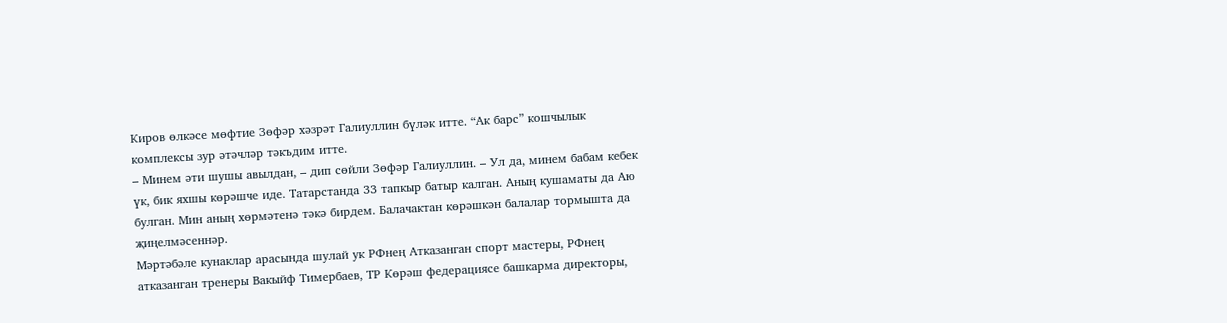Киров өлкәсе мөфтие Зөфәр хәзрәт Галиуллин бүләк итте. “Ак барс” кошчылык комплексы зур әтәчләр тәкъдим итте.
– Минем әти шушы авылдан, – дип сөйли Зөфәр Галиуллин. – Ул да, минем бабам кебек үк, бик яхшы көрәшче иде. Татарстанда 33 тапкыр батыр калган. Аның кушаматы да Аю булган. Мин аның хөрмәтенә тәкә бирдем. Балачактан көрәшкән балалар тормышта да җиңелмәсеннәр.
Мәртәбәле кунаклар арасында шулай ук РФнең Атказанган спорт мастеры, РФнең атказанган тренеры Вакыйф Тимербаев, ТР Көрәш федерациясе башкарма директоры,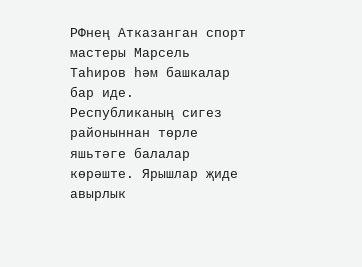РФнең Атказанган спорт мастеры Марсель Таһиров һәм башкалар бар иде.
Республиканың сигез районыннан төрле яшьтәге балалар көрәште. Ярышлар җиде авырлык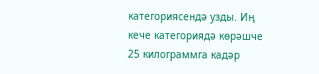категориясендә узды. Иң кече категориядә көрәшче 25 килограммга кадәр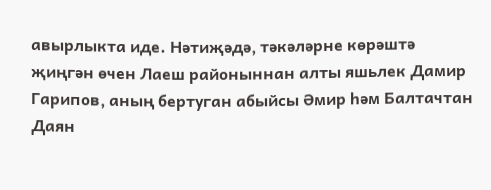авырлыкта иде. Нәтиҗәдә, тәкәләрне көрәштә җиңгән өчен Лаеш районыннан алты яшьлек Дамир Гарипов, аның бертуган абыйсы Әмир һәм Балтачтан Даян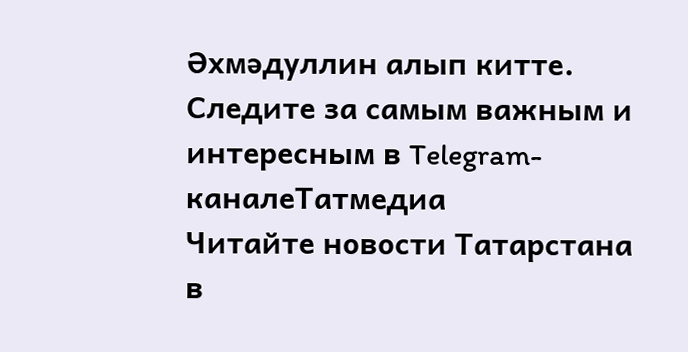Әхмәдуллин алып китте.
Следите за самым важным и интересным в Telegram-каналеТатмедиа
Читайте новости Татарстана в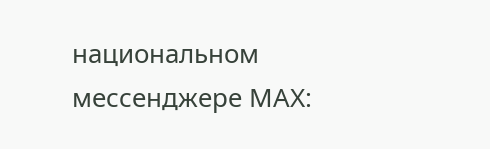национальном мессенджере MАХ: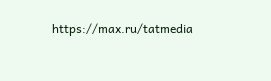https://max.ru/tatmedia